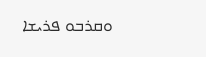ܘܩܪܒܘ ܦܪܝܫܐ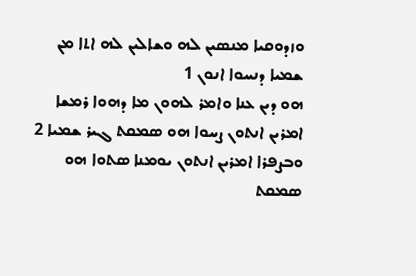ܘܙܕܘܩܝܐ ܡܢܤܝܢ ܠܗ ܘܫܐܠܝܢ ܠܗ ܐܬܐ ܡܢ ܫܡܝܐ ܕܢܚܘܐ ܐܢܘܢ 1
ܗܘ ܕܝܢ ܥܢܐ ܘܐܡܪ ܠܗܘܢ ܡܐ ܕܗܘܐ ܪܡܫܐ ܐܡܪܝܢ ܐܢܬܘܢ ܨܚܘܐ ܗܘ ܤܡܩܬ ܓܝܪ ܫܡܝܐ 2
ܘܒܨܦܪܐ ܐܡܪܝܢ ܐܢܬܘܢ ܝܘܡܢܐ ܤܬܘܐ ܗܘ ܤܡܩܬ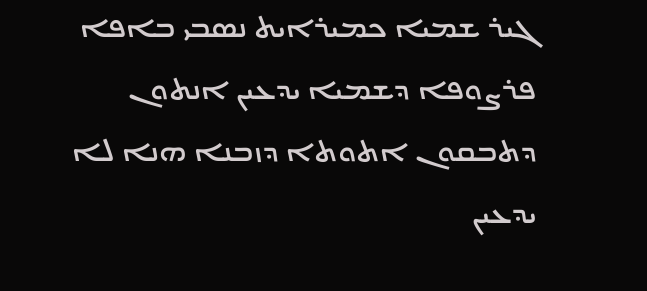ܓܝܪ ܫܡܝܐ ܟܡܝܪܐܝܬ ܢܤܒܝ ܒܐܦܐ ܦܪܨܘܦܐ ܕܫܡܝܐ ܝܕܥܝܢ ܐܢܬܘܢ ܕܬܒܩܘܢ ܐܬܘܬܐ ܕܙܒܢܐ ܗܢܐ ܠܐ ܝܕܥܝܢ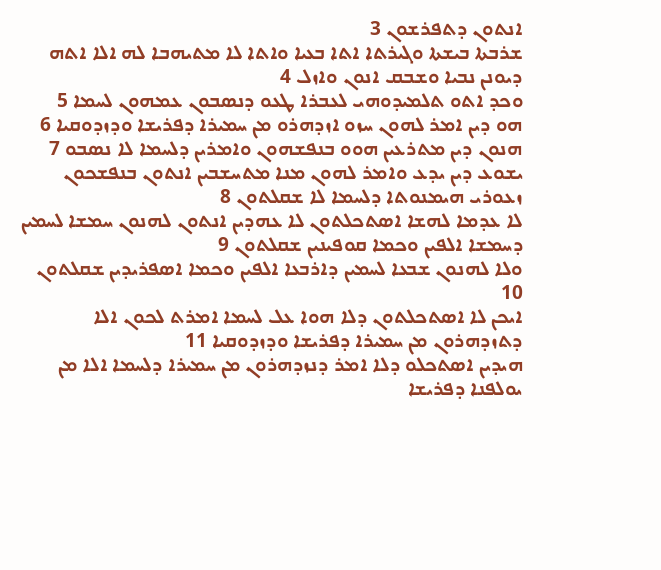ܐܢܬܘܢ ܕܬܦܪܫܘܢ 3
ܫܪܒܬܐ ܒܝܫܬܐ ܘܓܝܪܬܐ ܐܬܐ ܒܥܝܐ ܘܐܬܐ ܠܐ ܡܬܝܗܒܐ ܠܗ ܐܠܐ ܐܬܗ ܕܝܘܢܢ ܢܒܝܐ ܘܫܒܩ ܐܢܘܢ ܘܐܙܠ 4
ܘܟܕ ܐܬܘ ܬܠܡܝܕܘܗܝ ܠܥܒܪܐ ܛܥܘ ܕܢܤܒܘܢ ܥܡܗܘܢ ܠܚܡܐ 5
ܗܘ ܕܝܢ ܐܡܪ ܠܗܘܢ ܚܙܘ ܐܙܕܗܪܘ ܡܢ ܚܡܝܪܐ ܕܦܪܝܫܐ ܘܕܙܕܘܩܝܐ 6
ܗܢܘܢ ܕܝܢ ܡܬܪܥܝܢ ܗܘܘ ܒܢܦܫܗܘܢ ܘܐܡܪܝܢ ܕܠܚܡܐ ܠܐ ܢܤܒܘ 7
ܝܫܘܥ ܕܝܢ ܝܕܥ ܘܐܡܪ ܠܗܘܢ ܡܢܐ ܡܬܚܫܒܝܢ ܐܢܬܘܢ ܒܢܦܫܟܘܢ ܙܥܘܪܝ ܗܝܡܢܘܬܐ ܕܠܚܡܐ ܠܐ ܫܩܠܬܘܢ 8
ܠܐ ܥܕܡܐ ܠܗܫܐ ܐܤܬܟܠܬܘܢ ܠܐ ܥܗܕܝܢ ܐܢܬܘܢ ܠܗܢܘܢ ܚܡܫܐ ܠܚܡܝܢ ܕܚܡܫܐ ܐܠܦܝܢ ܘܟܡܐ ܩܘܦܝܢܝܢ ܫܩܠܬܘܢ 9
ܘܠܐ ܠܗܢܘܢ ܫܒܥܐ ܠܚܡܝܢ ܕܐܪܒܥܐ ܐܠܦܝܢ ܘܟܡܐ ܐܤܦܪܝܕܝܢ ܫܩܠܬܘܢ 10
ܐܝܟܢ ܠܐ ܐܤܬܟܠܬܘܢ ܕܠܐ ܗܘܐ ܥܠ ܠܚܡܐ ܐܡܪܬ ܠܟܘܢ ܐܠܐ ܕܬܙܕܗܪܘܢ ܡܢ ܚܡܝܪܐ ܕܦܪܝܫܐ ܘܕܙܕܘܩܝܐ 11
ܗܝܕܝܢ ܐܤܬܟܠܘ ܕܠܐ ܐܡܪ ܕܢܙܕܗܪܘܢ ܡܢ ܚܡܝܪܐ ܕܠܚܡܐ ܐܠܐ ܡܢ ܝܘܠܦܢܐ ܕܦܪܝܫܐ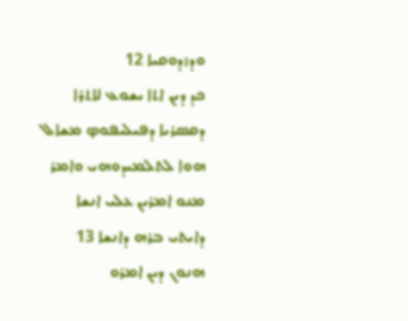ܘܕܙܕܘܩܝܐ 12
ܟܕ ܕܝܢ ܐܬܐ ܝܫܘܥ ܠܐܬܪܐ ܕܩܤܪܝܐ ܕܦܝܠܝܦܘܤ ܡܫܐܠ ܗܘܐ ܠܬܠܡܝܕܘܗܝ ܘܐܡܪ ܡܢܘ ܐܡܪܝܢ ܥܠܝ ܐܢܫܐ ܕܐܝܬܝ ܒܪܗ ܕܐܢܫܐ 13
ܗܢܘܢ ܕܝܢ ܐܡܪܘ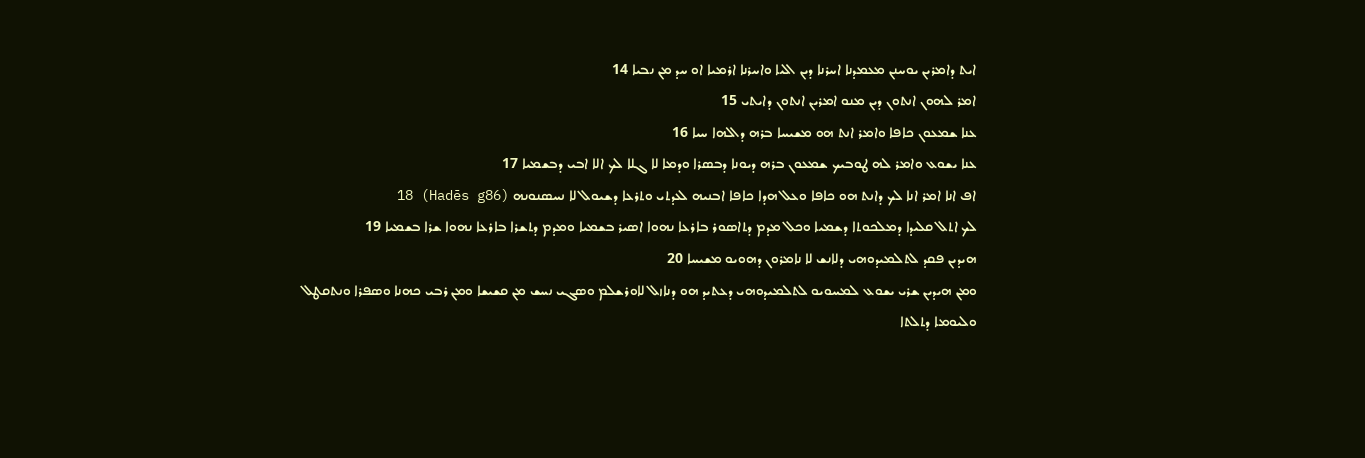ܐܝܬ ܕܐܡܪܝܢ ܝܘܚܢܢ ܡܥܡܕܢܐ ܐܚܪܢܐ ܕܝܢ ܐܠܝܐ ܘܐܚܪܢܐ ܐܪܡܝܐ ܐܘ ܚܕ ܡܢ ܢܒܝܐ 14
ܐܡܪ ܠܗܘܢ ܐܢܬܘܢ ܕܝܢ ܡܢܘ ܐܡܪܝܢ ܐܢܬܘܢ ܕܐܝܬܝ 15
ܥܢܐ ܫܡܥܘܢ ܟܐܦܐ ܘܐܡܪ ܐܢܬ ܗܘ ܡܫܝܚܐ ܒܪܗ ܕܐܠܗܐ ܚܝܐ 16
ܥܢܐ ܝܫܘܥ ܘܐܡܪ ܠܗ ܛܘܒܝܟ ܫܡܥܘܢ ܒܪܗ ܕܝܘܢܐ ܕܒܤܪܐ ܘܕܡܐ ܠܐ ܓܠܐ ܠܟ ܐܠܐ ܐܒܝ ܕܒܫܡܝܐ 17
ܐܦ ܐܢܐ ܐܡܪ ܐܢܐ ܠܟ ܕܐܢܬ ܗܘ ܟܐܦܐ ܘܥܠ ܗܕܐ ܟܐܦܐ ܐܒܢܝܗ ܠܥܕܬܝ ܘܬܪܥܐ ܕܫܝܘܠ ܠܐ ܢܚܤܢܘܢܗ (Hadēs g86) 18
ܠܟ ܐܬܠ ܩܠܝܕܐ ܕܡܠܟܘܬܐ ܕܫܡܝܐ ܘܟܠ ܡܕܡ ܕܬܐܤܘܪ ܒܐܪܥܐ ܢܗܘܐ ܐܤܝܪ ܒܫܡܝܐ ܘܡܕܡ ܕܬܫܪܐ ܒܐܪܥܐ ܢܗܘܐ ܫܪܐ ܒܫܡܝܐ 19
ܗܝܕܝܢ ܦܩܕ ܠܬܠܡܝܕܘܗܝ ܕܠܐܢܫ ܠܐ ܢܐܡܪܘܢ ܕܗܘܝܘ ܡܫܝܚܐ 20
ܘܡܢ ܗܝܕܝܢ ܫܪܝ ܝܫܘܥ ܠܡܚܘܝܘ ܠܬܠܡܝܕܘܗܝ ܕܥܬܝܕ ܗܘ ܕܢܐܙܠ ܠܐܘܪܫܠܡ ܘܤܓܝ ܢܚܫ ܡܢ ܩܫܝܫܐ ܘܡܢ ܪܒܝ ܟܗܢܐ ܘܤܦܪܐ ܘܢܬܩܛܠ ܘܠܝܘܡܐ ܕܬܠܬܐ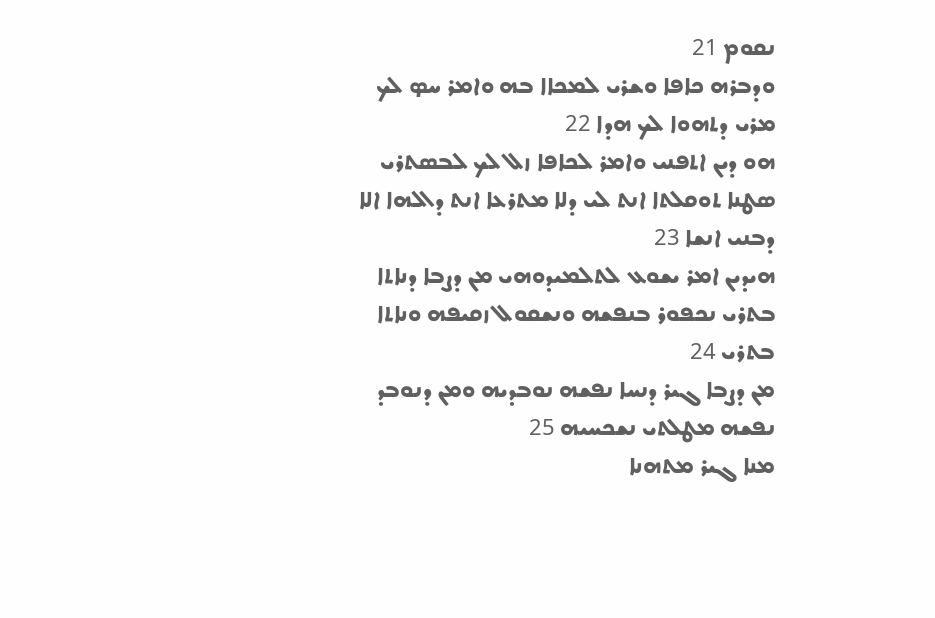ܢܩܘܡ 21
ܘܕܒܪܗ ܟܐܦܐ ܘܫܪܝ ܠܡܟܐܐ ܒܗ ܘܐܡܪ ܚܤ ܠܟ ܡܪܝ ܕܬܗܘܐ ܠܟ ܗܕܐ 22
ܗܘ ܕܝܢ ܐܬܦܢܝ ܘܐܡܪ ܠܟܐܦܐ ܙܠ ܠܟ ܠܒܤܬܪܝ ܤܛܢܐ ܬܘܩܠܬܐ ܐܢܬ ܠܝ ܕܠܐ ܡܬܪܥܐ ܐܢܬ ܕܐܠܗܐ ܐܠܐ ܕܒܢܝ ܐܢܫܐ 23
ܗܝܕܝܢ ܐܡܪ ܝܫܘܥ ܠܬܠܡܝܕܘܗܝ ܡܢ ܕܨܒܐ ܕܢܐܬܐ ܒܬܪܝ ܢܟܦܘܪ ܒܢܦܫܗ ܘܢܫܩܘܠ ܙܩܝܦܗ ܘܢܐܬܐ ܒܬܪܝ 24
ܡܢ ܕܨܒܐ ܓܝܪ ܕܢܚܐ ܢܦܫܗ ܢܘܒܕܝܗ ܘܡܢ ܕܢܘܒܕ ܢܦܫܗ ܡܛܠܬܝ ܢܫܟܚܝܗ 25
ܡܢܐ ܓܝܪ ܡܬܗܢܐ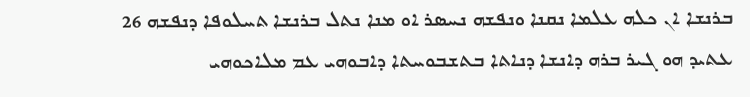ܒܪܢܫܐ ܐܢ ܟܠܗ ܥܠܡܐ ܢܩܢܐ ܘܢܦܫܗ ܢܚܤܪ ܐܘ ܡܢܐ ܢܬܠ ܒܪܢܫܐ ܬܚܠܘܦܐ ܕܢܦܫܗ 26
ܥܬܝܕ ܗܘ ܓܝܪ ܒܪܗ ܕܐܢܫܐ ܕܢܐܬܐ ܒܬܫܒܘܚܬܐ ܕܐܒܘܗܝ ܥܡ ܡܠܐܟܘܗܝ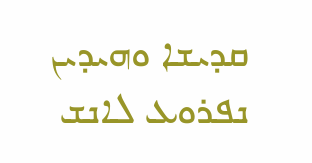ܩܕܝܫܐ ܘܗܝܕܝܢ ܢܦܪܘܥ ܠܐܢܫ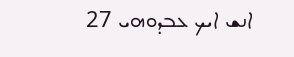ܐܢܫ ܐܝܟ ܥܒܕܘܗܝ 27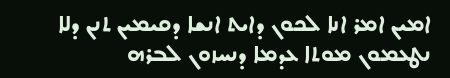ܐܡܝܢ ܐܡܪ ܐܢܐ ܠܟܘܢ ܕܐܝܬ ܐܢܫܐ ܕܩܝܡܝܢ ܬܢܢ ܕܠܐ ܢܛܥܡܘܢ ܡܘܬܐ ܥܕܡܐ ܕܢܚܙܘܢ ܠܒܪܗ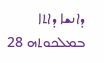ܕܐܢܫܐ ܕܐܬܐ ܒܡܠܟܘܬܗ 28